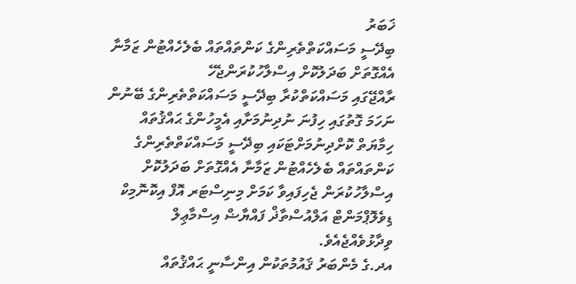ޚަބަރު
ބިދޭސީ މަސައްކަތްތެރިންގެ ކަންތައްތައް ބެލެހެއްޓުން ޒަމާނާ އެއްގޮތަށް ބަދަލުކޮށް އިސްލާހުކުރަންޖެހޭ
ރާއްޖޭގައި މަސައްކަތްކުރާ ބިދޭސީ މަސައްކަތްތެރިންގެ ބޭނުން ނަހަމަ ގޮތުގައި ހިފުނަ ނުދިނުމަށާއި އެމީހުންގެ ޙައްޤުތައް ހިމާޔަތް ކޮށްދިނުމަށްޓަކައި ބިދޭސީ މަސައްކަތްތެރިންގެ ކަންތައްތައް ބެލެހެއްޓުން ޒަމާނާ އެއްގޮތަށް ބަދަލުކޮށް އިސްލާހުކުރަން ޖެހިފައިވާ ކަމަށް މިނިސްޓަރ އޮފް އިކޮނޮމިކް ޑިވެލޮޕްމަންޓް އަލްއުސްތާޛް ފައްޔާޟް އިސްމާޢިލް ވިދާޅުވެއްޖެއެވެ.
އދ.ގެ މެންބަރު ޤައުމުތަކުން އިންސާނީ ޙައްޤުތައް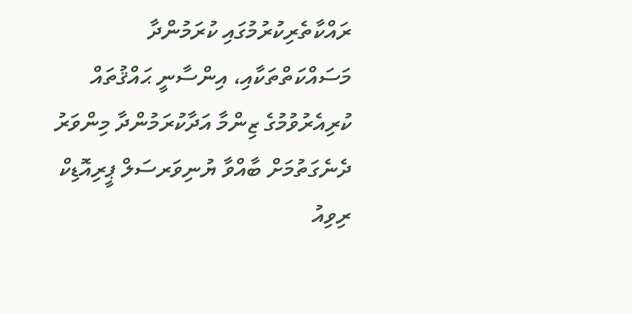ރައްކާތެރިކުރުމުގައި ކުރަމުންދާ މަސައްކަތްތަކާއި، އިންސާނީ ޙައްޤުތައް ކުރިއެރުވުމުގެ ޒިންމާ އަދާކުރަމުންދާ މިންވަރު ދެނެގަތުމަށް ބާއްވާ ޔުނިވަރސަލް ޕީރިއޮޑިކް ރިވިއު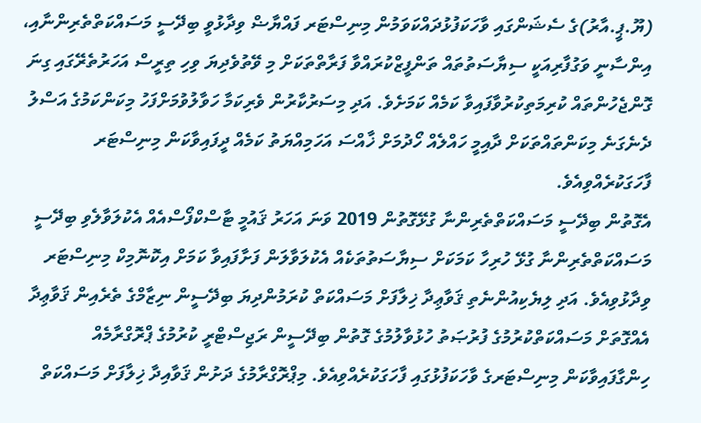(ޔޫ.ޕީ.އާރު)ގެ ސެޝަންގައި ވާހަކަފުޅުދައްކަވަމުން މިނިސްޓަރ ފައްޔާޟް ވިދާޅުވީ ބިދޭސީ މަސައްކަތްތެރިންނާއި، އިންސާނީ ވަގުފާރިއަކީ ސިޔާސަތުތައް ތަންފީޒްކުރައްވާ ފަރާތްތަކަށް މި ވޭތުވެދިޔަ ވިހި ތިރީސް އަހަރުތެރޭގައި ގިނަ ގޮންޖެހުންތައް ކުރިމަތިކުރުވާފައިވާ ކަމެއް ކަމަށެވެ. އަދި މިސަރުކާރުން ވެރިކަމާ ހަވާލުވުމަށްފަހު މިކަންކަމުގެ އަސްލު ދެނެގަނެ މިކަންތައްތަކަށް ދާއިމީ ހައްލެއް ހޯދުމަށް ޚާއްސަ އަހަމިއްޔަތު ކަމެއް ދީފައިވާކަން މިނިސްޓަރ ފާހަގަކުރެއްވިއެވެ.
އެގޮތުން ބިދޭސީ މަސައްކަތްތެރިންނާ ގުޅޭގޮތުން 2019 ވަނަ އަހަރު ޤައުމީ ޓާސްކްފޯސްއެއް އެކުލަވާލެވި ބިދޭސީ މަސައްކަތްތެރިންނާ ގުޅޭ ހުރިހާ ކަމަކަށް ސިޔާސަތުތަކެއް އެކުލަވާލަން ފަށާފައިވާ ކަމަށް އިކޮނޮމިކް މިނިސްޓަރ ވިދާޅުވިއެވެ. އަދި ލިޔެކިއުންނެތި ޤަވާޢިދާ ޚިލާފަށް މަސައްކަތް ކުރަމުންދިޔަ ބިދޭސީން ނިޒާމްގެ ތެރެއިން ޤަވާޢިދާ އެއްގޮތަށް މަސައްކަތްކުރުމުގެ ފުރުޞަތު ހުޅުވާލުމުގެ ގޮތުން ބިދޭސީން ރަޖިސްޓްރީ ކުރުމުގެ ޕްރޮގްރާމެއް ހިންގާފައިވާކަން މިނިސްޓަރގެ ވާހަކަފުޅުގައި ފާހަގަކުރެއްވިއެވެ. މިޕްރޮގްރާމުގެ ދަށުން ޤަވާއިދާ ޚިލާފަށް މަސައްކަތް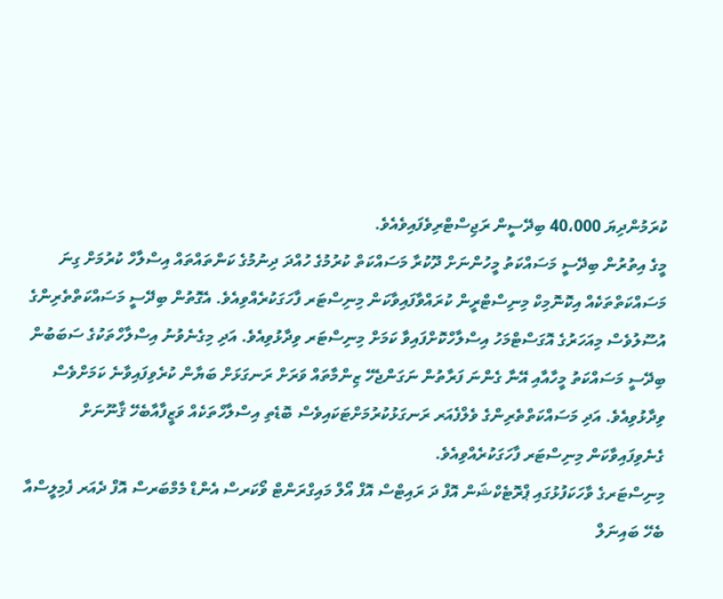ކުރަމުންދިޔަ 40،000 ބިދޭސީން ރަޖިސްޓްރިވެފައިވެއެވެ.
މީގެ އިތުރުން ބިދޭސީ މަސައްކަތު މީހުންނަށް ދޫކުރާ މަސައްކަތް ކުރުމުގެ ހުއްދަ ދިނުމުގެ ކަންތައްތައް އިސްލާހް ކުރުމަށް ގިނަ މަސައްކަތްތަކެއް އިކޮނޮމިކް މިނިސްޓްރީން ކުރައްވާފައިވާކަން މިނިސްޓަރ ފާހަގަކުރެއްވިއެވެ. އެގޮތުން ބިދޭސީ މަސައްކަތްތެރިންގެ އުސޫލުވެސް މިއަހަރުގެ އޮގަސްޓްމަހު އިސްލާހްކޮށްފައިވާ ކަމަށް މިނިސްޓަރ ވިދާޅުވިއެވެ. އަދި މިގެނެވުނު އިސްލާހްތަކުގެ ސަބަބުން ބިދޭސީ މަސައްކަތު މީހާއާއި އޭނާ ގެންނަ ފަރާތުން ނަގަންޖެހޭ ޒިންމާތައް ވަރަށް ރަނގަޅަށް ބަޔާން ކުރެވިފައިވާނެ ކަމަށްވެސް ވިދާޅުވިއެވެ. އަދި މަސައްކަތްތެރިންގެ ވެލްފެއަރ ރަނގަޅުކުރުމަށްޓަކައިވެސް ބޮޑެތި އިސްލާހްތަކެއް ވަޒީފާއާބެހޭ ޤާނޫނަށް ގެނެވިފައިވާކަން މިނިސްޓަރ ފާހަގަކުރެއްވިއެވެ.
މިނިސްޓަރގެ ވާހަކަފުޅުގައި ޕްރޮޓެކްޝަން އޮފް ދަ ރައިޓްސް އޮފް އޯލް މައިގްރަންޓް ވޯކަރސް އެންޑް މެމްބަރސް އޮފް ދެއަރ ފެމިލީސްއާ ބެހޭ ބައިނަލް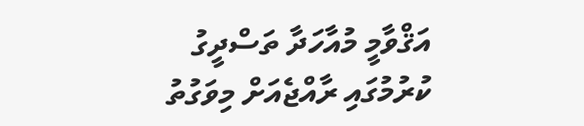އަޤްވާމީ މުއާހަދާ ތަސްދީގު ކުރުމުގައި ރާއްޖެއަށް މިވަގުތު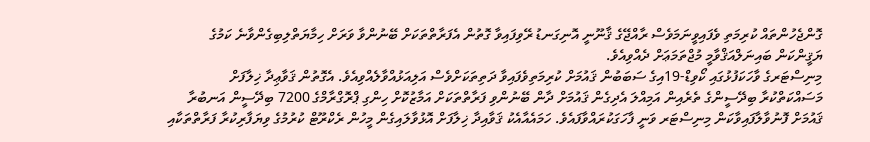ގޮންޖެހުންތައް ކުރިމަތި ވެފައިވީނަމަވެސް ރާއްޖޭގެ ޤާނޫނީ އޮނިގަނޑު ރޭވިފައިވާ ގޮތުން އެފަރާތްތަކަށް ބޭނުންވާ ވަރަށް ހިމާޔަތްލިބިގެންވާނެ ކަމުގެ ޔަޤީންކަން ބައިނަލްއަޤްވާމީ މުޖްތަމަޢަށް ދެއްވިއެވެ.
މިނިސްޓަރގެ ވާހަކަފުޅުގައި ކޯވިޑް-19އިގެ ސަބަބުން ޤައުމަށް ކުރިމަތިވެފައިވާ ދަތިތަކަށްވެސް އަލިއަޅުއްވާލެއްވިއެވެ. އެގޮތުން ޤަވާޢިދާ ޚިލާފަށް މަސައްކަތްކުރާ ބިދޭސީންގެ ތެރެއިން އަމިއްލަ އެދިގެން ޤައުމަށް ދާން ބޭނުންވި ފަރާތްތަކަށް އަމާޒުކޮށް ހިންގި ޕްރޮގްރާމްގެ 7200 ބިދޭސީން އަނބުރާ ޤައުމަށް ފޮނުވާލާފައިވާކަން މިނިސްޓަރ ވަނީ ފާހަގަކުރައްވާފައެވެ. ހަމައެއާއެކު ޤަވާއިދާ ޚިލާފަށް އޮޅުވާލައިގެން މީހުން ރެކްރޫޓް ކުރުމުގެ ވިޔަފާރިކުރާ ފަރާތްތަކާއި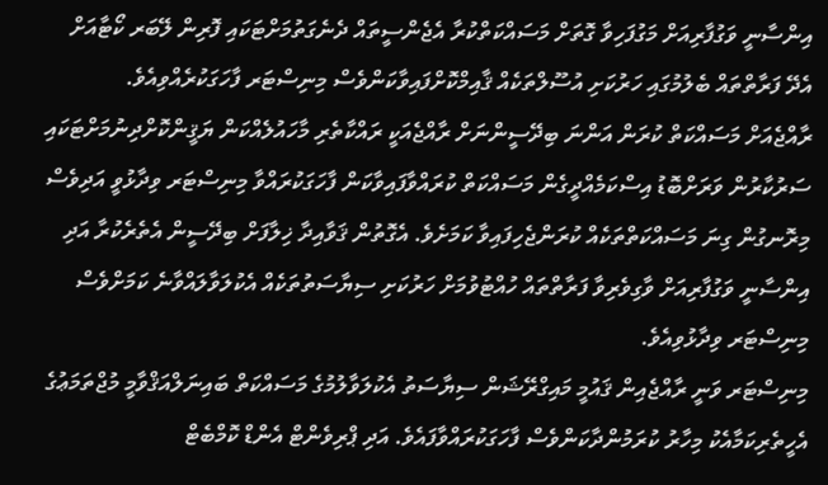އިންސާނީ ވަގުފާރިއަށް މަގުފަހިވާ ގޮތަށް މަސައްކަތްކުރާ އެޖެންސީތައް ދެނެގަތުމަށްޓަކައި ފޮރިން ލޭބަރ ކޯޓާއަށް އެދޭ ފަރާތްތައް ބެލުމުގައި ހަރުކަށި އުސޫލްތަކެއް ޤާއިމްކޮށްފައިވާކަންވެސް މިނިސްޓަރ ފާހަގަކުރެއްވިއެވެ.
ރާއްޖެއަށް މަސައްކަތް ކުރަން އަންނަ ބިދޭސީންނަށް ރާއްޖެއަކީ ރައްކާތެރި މާހައުލެއްކަން ޔަޤީންކޮށްދިނުމަށްޓަކައި ސަރުކާރުން ވަރަށްބޮޑު އިސްކަމެއްދީގެން މަސައްކަތް ކުރައްވާފައިވާކަން ފާހަގަކުރައްވާ މިނިސްޓަރ ވިދާޅުވީ އަދިވެސް މިރޮނގުން ގިނަ މަސައްކަތްތަކެއް ކުރަންޖެހިފައިވާ ކަމަށެވެ. އެގޮތުން ޤަވާއިދާ ޚިލާފަށް ބިދޭސީން އެތެރެކުރާ އަދި އިންސާނީ ވަގުފާރިއަށް ވާގިވެރިވާ ފަރާތްތައް ހުއްޓުވުމަށް ހަރުކަށި ސިޔާސަތުތަކެއް އެކުލަވާލައްވާނެ ކަމަށްވެސް މިނިސްޓަރ ވިދާޅުވިއެވެ.
މިނިސްޓަރ ވަނީ ރާއްޖެއިން ޤައުމީ މައިގްރޭޝަން ސިޔާސަތު އެކުލަވާލުމުގެ މަސައްކަތް ބައިނަލްއަޤްވާމީ މުޖްތަމަޢުގެ އެހީތެރިކަމާއެކު މިހާރު ކުރަމުންދާކަންވެސް ފާހަގަކުރައްވާފައެވެ. އަދި ޕްރިވެންޓް އެންޑް ކޮމްބެޓް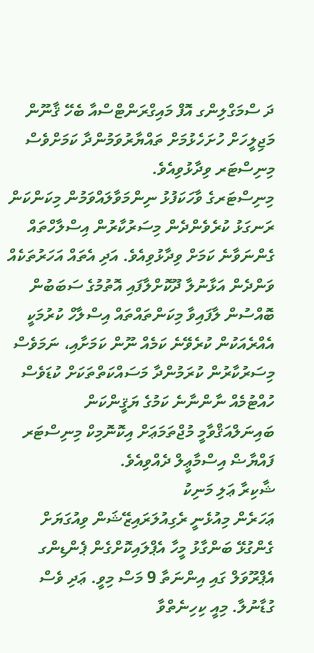ދަ ސްމަގްލިންގ އޮފް މައިގްރަންޓްސްއާ ބެހޭ ޤާނޫން މަޖިލީހަށް ހުށަހެޅުމަށް ތައްޔާރުވަމުންދާ ކަމަށްވެސް މިނިސްޓަރ ވިދާޅުވިއެވެ.
މިނިސްޓަރގެ ވާހަކަފުޅު ނިންމަވާލައްވަމުން މިކަންކަން ރަނގަޅު ކުރެވެންދެން މިސަރުކާރުން އިސްލާހްތައް ގެންނަވާނެ ކަމަށް ވިދާޅުވިއެވެ. އަދި އެތައް އަހަރުތަކެއް ވަންދެން އަޅާނުލާ ދޫކޮށްލާފައި އޮތުމުގެ ސަބަބުން ބޮއްސުން ލާފައިވާ މިކަންތައްތައް އިސްލާހް ކުރުމަކީ އެއްރެއަކުން ކުރެވޭނެ ކަމެއް ނޫން ކަމަށާއި، ނަމަވެސް މިސަރުކާރުން ކުރަމުންދާ މަސައްކަތްތަކަށް ކުޑަވެސް ހުއްޓުމެއް ނާންނާނެ ކަމުގެ ޔަޤީންކަން ބައިނަލްއަޤްވާމީ މުޖްތަމަޢަށް އިކޮނޮމިކް މިނިސްޓަރ ފައްޔާޟް އިސްމާޢީލް ދެއްވިއެވެ.
ޝާކިރާ ޢަލި މަނިކު
ޢަހަރެން މިއުޅެނީ ރެގިއުލަރައިޒޭޝަން ވިއުގަޔަށް ގެންގުޅޭ ބަންގާޅު މީހާ އެޕްލައިކޮށްގެން ޕެންޑިންގ އެޕްރޫވަލް ގައި އިންނަތާ 9 މަސް މިވީ. ޢަދި ވެސް ގުޑާނުލާ. މިއީ ކިހިނެތްވާ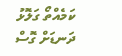ކަމެއްތޯ ގަލޮޅު ދަނޑަށް ގޮސް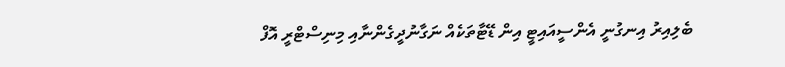ބެލިއިރު އިނގުނީ އެންސީއައިޓީ އިން ޑޭޓާތަކެއް ނަގާނުދީގެންނާއި މިނިސްޓްރީ އޮފް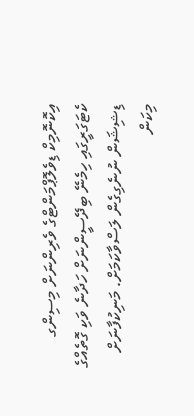އިކޮނޮމިކް ޑިވެލޮޕްމަންޓްގެ ވެރިންނަށް މިސިންގ ކެޓަގަރީގައި ހިމެނޭ ބިދޭސީންނަށް ހަދާނެ ވަކި ގޮތެއްގެ ޑިޝިޝަން ނުނެގިގެން ލަސްވާކަމަށް. މަނިކުފާނަށް މިކަން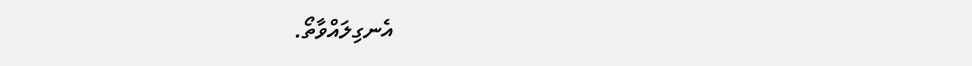އެނގިލައްވާތޯ.